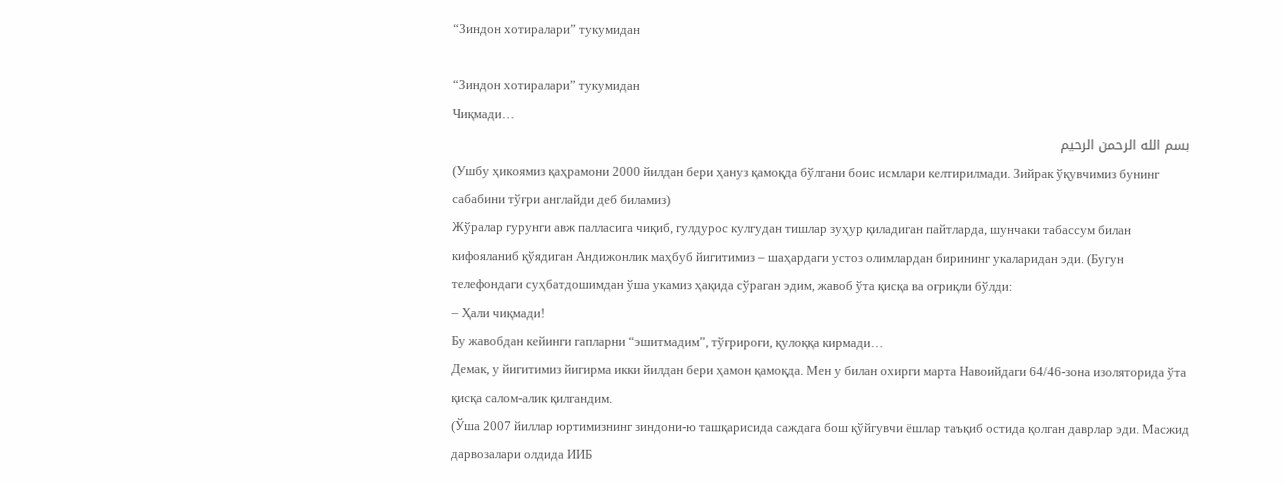“Зиндон хотиралари” тукумидан

“Зиндон хотиралари” тукумидан
Чиқмади…
بسم الله الرحمن الرحيم
(Ушбу ҳикоямиз қаҳрамони 2000 йилдан бери ҳануз қамоқда бўлгани боис исмлари келтирилмади. Зийрак ўқувчимиз бунинг сабабини тўғри англайди деб биламиз)
Жўралар гурунги авж палласига чиқиб, гулдурос кулгудан тишлар зуҳур қиладиган пайтларда, шунчаки табассум билан кифояланиб қўядиган Андижонлик маҳбуб йигитимиз – шаҳардаги устоз олимлардан бирининг укаларидан эди. (Бугун телефондаги суҳбатдошимдан ўша укамиз ҳақида сўраган эдим, жавоб ўта қисқа ва оғриқли бўлди:
– Ҳали чиқмади!
Бу жавобдан кейинги гапларни “эшитмадим”, тўғрироғи, қулоққа кирмади…
Демак, у йигитимиз йигирма икки йилдан бери ҳамон қамоқда. Мен у билан охирги марта Навоийдаги 64/46-зона изоляторида ўта қисқа салом-алик қилгандим.
(Ўша 2007 йиллар юртимизнинг зиндони-ю ташқарисида саждага бош қўйгувчи ёшлар таъқиб остида қолган даврлар эди. Масжид дарвозалари олдида ИИБ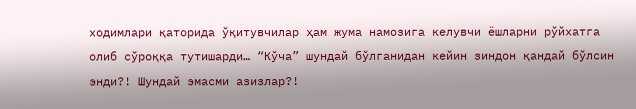ходимлари қаторида ўқитувчилар ҳам жума намозига келувчи ёшларни рўйхатга олиб сўроққа тутишарди… “Кўча” шундай бўлганидан кейин зиндон қандай бўлсин энди?! Шундай эмасми азизлар?!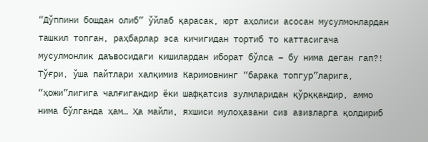“Дўппини бошдан олиб” ўйлаб қарасак, юрт аҳолиси асосан мусулмонлардан ташкил топган, раҳбарлар эса кичигидан тортиб то каттасигача мусулмонлик даъвосидаги кишилардан иборат бўлса – бу нима деган гап?! Тўғри, ўша пайтлари халқимиз Каримовнинг “барака топгур”ларига, “ҳожи”лигига чалғигандир ёки шафқатсиз зулмларидан қўрққандир, аммо нима бўлганда ҳам… Ҳа майли, яхшиси мулоҳазани сиз азизларга қолдириб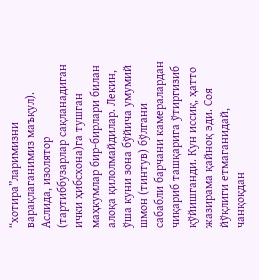“хотира”ларимизни варақлаганимиз маъқул).
Аслида, изолятор (тартиббузарлар сақланадиган ички ҳибсхона)га тушган маҳкумлар бир-бирлари билан алоқа қилолмайдилар. Лекин, ўша куни зона бўйича умумий шмон (тинтув) бўлгани сабабли барчани камералардан чиқариб ташқарига ўтиргизиб қўйишганди. Кун иссиқ, ҳатто жазирама қайноқ эди. Соя йўқлиги етмаганидай, чанқоқдан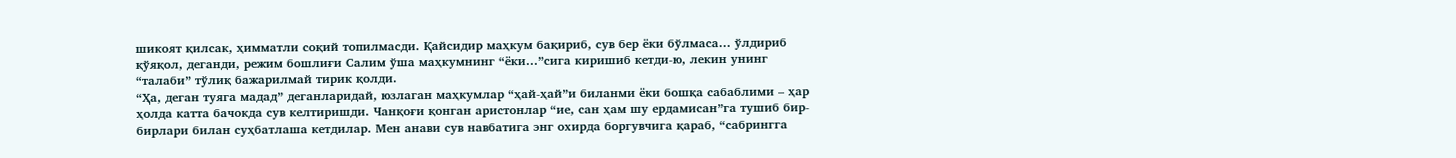шикоят қилсак, ҳимматли соқий топилмасди. Қайсидир маҳкум бақириб, сув бер ёки бўлмаса… ўлдириб қўяқол, деганди, режим бошлиғи Салим ўша маҳкумнинг “ёки…”сига киришиб кетди-ю, лекин унинг “талаби” тўлиқ бажарилмай тирик қолди.
“Ҳа, деган туяга мадад” деганларидай, юзлаган маҳкумлар “ҳай-ҳай”и биланми ёки бошқа сабаблими – ҳар ҳолда катта бачокда сув келтиришди. Чанқоғи қонган аристонлар “ие, сан ҳам шу ердамисан”га тушиб бир-бирлари билан суҳбатлаша кетдилар. Мен анави сув навбатига энг охирда боргувчига қараб, “сабрингга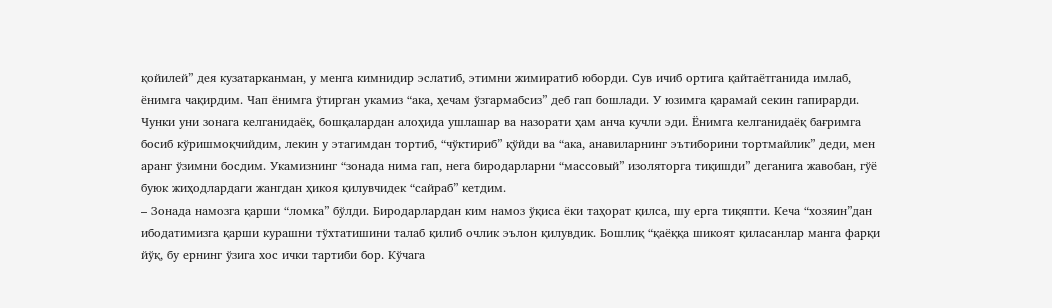қойилей” дея кузатарканман, у менга кимнидир эслатиб, этимни жимиратиб юборди. Сув ичиб ортига қайтаётганида имлаб, ёнимга чақирдим. Чап ёнимга ўтирган укамиз “ака, ҳечам ўзгармабсиз” деб гап бошлади. У юзимга қарамай секин гапирарди. Чунки уни зонага келганидаёқ, бошқалардан алоҳида ушлашар ва назорати ҳам анча кучли эди. Ёнимга келганидаёқ бағримга босиб кўришмоқчийдим, лекин у этагимдан тортиб, “чўктириб” қўйди ва “ака, анавиларнинг эътиборини тортмайлик” деди, мен аранг ўзимни босдим. Укамизнинг “зонада нима гап, нега биродарларни “массовый” изоляторга тиқишди” деганига жавобан, гўё буюк жиҳодлардаги жангдан ҳикоя қилувчидек “сайраб” кетдим.
– Зонада намозга қарши “ломка” бўлди. Биродарлардан ким намоз ўқиса ёки таҳорат қилса, шу ерга тиқяпти. Кеча “хозяин”дан ибодатимизга қарши курашни тўхтатишини талаб қилиб очлик эълон қилувдик. Бошлиқ “қаёққа шикоят қиласанлар манга фарқи йўқ, бу ернинг ўзига хос ички тартиби бор. Кўчага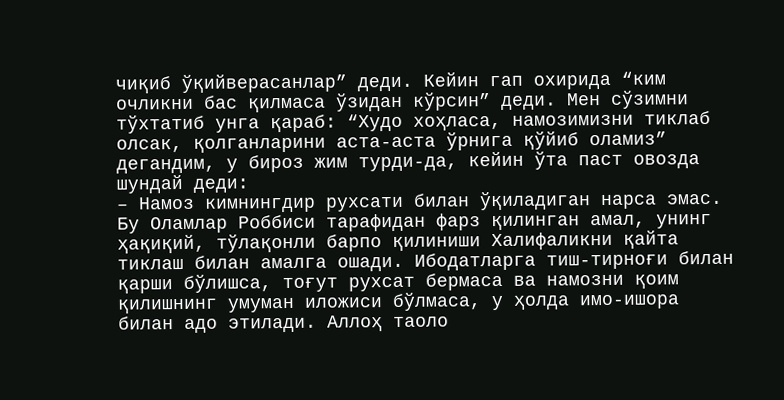чиқиб ўқийверасанлар” деди. Кейин гап охирида “ким очликни бас қилмаса ўзидан кўрсин” деди. Мен сўзимни тўхтатиб унга қараб: “Худо хоҳласа, намозимизни тиклаб олсак, қолганларини аста-аста ўрнига қўйиб оламиз” дегандим, у бироз жим турди-да, кейин ўта паст овозда шундай деди:
– Намоз кимнингдир рухсати билан ўқиладиган нарса эмас. Бу Оламлар Роббиси тарафидан фарз қилинган амал, унинг ҳақиқий, тўлақонли барпо қилиниши Халифаликни қайта тиклаш билан амалга ошади. Ибодатларга тиш-тирноғи билан қарши бўлишса, тоғут рухсат бермаса ва намозни қоим қилишнинг умуман иложиси бўлмаса, у ҳолда имо-ишора билан адо этилади. Аллоҳ таоло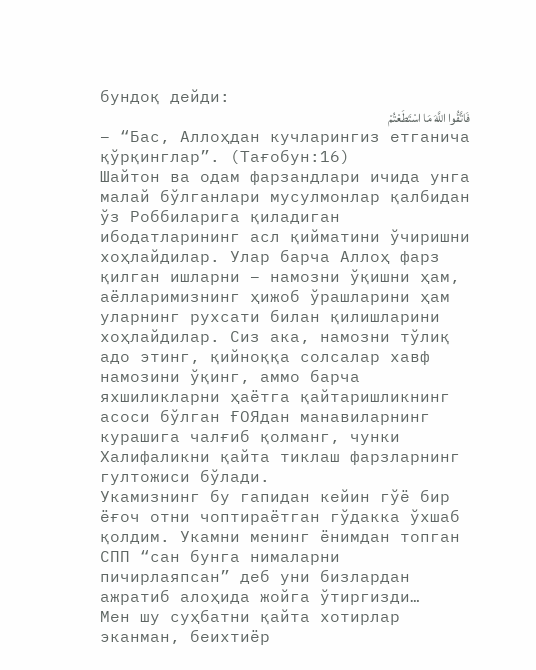бундоқ дейди:
فَاتَّقُوا اللَّهَ مَا اسْتَطَعْتُمْ
– “Бас, Аллоҳдан кучларингиз етганича қўрқинглар”. (Тағобун:16)
Шайтон ва одам фарзандлари ичида унга малай бўлганлари мусулмонлар қалбидан ўз Роббиларига қиладиган ибодатларининг асл қийматини ўчиришни хоҳлайдилар. Улар барча Аллоҳ фарз қилган ишларни – намозни ўқишни ҳам, аёлларимизнинг ҳижоб ўрашларини ҳам уларнинг рухсати билан қилишларини хоҳлайдилар. Сиз ака, намозни тўлиқ адо этинг, қийноққа солсалар хавф намозини ўқинг, аммо барча яхшиликларни ҳаётга қайтаришликнинг асоси бўлган ҒОЯдан манавиларнинг курашига чалғиб қолманг, чунки Халифаликни қайта тиклаш фарзларнинг гултожиси бўлади.
Укамизнинг бу гапидан кейин гўё бир ёғоч отни чоптираётган гўдакка ўхшаб қолдим. Укамни менинг ёнимдан топган СПП “сан бунга нималарни пичирлаяпсан” деб уни бизлардан ажратиб алоҳида жойга ўтиргизди…
Мен шу суҳбатни қайта хотирлар эканман, беихтиёр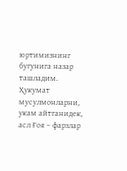юртимизнинг бугунига назар ташладим. Ҳукумат мусулмонларни, укам айтганидек, асл Ғоя – фарзлар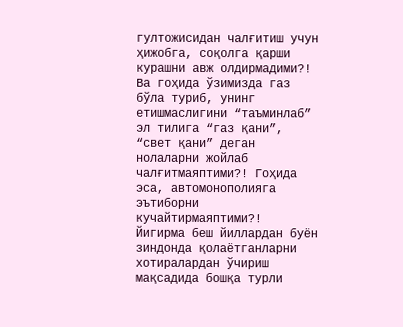гултожисидан чалғитиш учун ҳижобга, соқолга қарши курашни авж олдирмадими?! Ва гоҳида ўзимизда газ бўла туриб, унинг етишмаслигини “таъминлаб” эл тилига “газ қани”, “свет қани” деган нолаларни жойлаб чалғитмаяптими?! Гоҳида эса, автомонополияга эътиборни кучайтирмаяптими?!
Йигирма беш йиллардан буён зиндонда қолаётганларни хотиралардан ўчириш мақсадида бошқа турли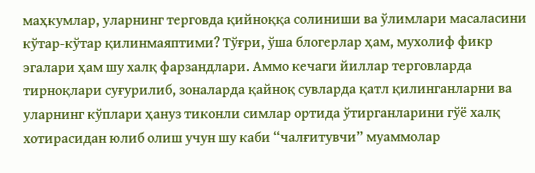маҳкумлар, уларнинг терговда қийноққа солиниши ва ўлимлари масаласини кўтар-кўтар қилинмаяптими? Тўғри, ўша блогерлар ҳам, мухолиф фикр эгалари ҳам шу халқ фарзандлари. Аммо кечаги йиллар терговларда тирноқлари суғурилиб, зоналарда қайноқ сувларда қатл қилинганларни ва уларнинг кўплари ҳануз тиконли симлар ортида ўтирганларини гўё халқ хотирасидан юлиб олиш учун шу каби “чалғитувчи” муаммолар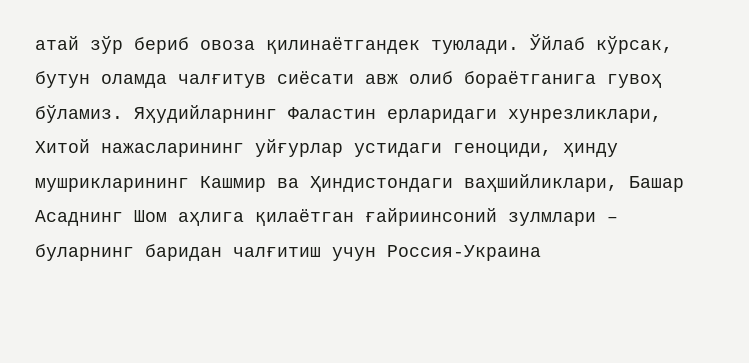атай зўр бериб овоза қилинаётгандек туюлади. Ўйлаб кўрсак, бутун оламда чалғитув сиёсати авж олиб бораётганига гувоҳ бўламиз. Яҳудийларнинг Фаластин ерларидаги хунрезликлари, Хитой нажасларининг уйғурлар устидаги геноциди, ҳинду мушрикларининг Кашмир ва Ҳиндистондаги ваҳшийликлари, Башар Асаднинг Шом аҳлига қилаётган ғайриинсоний зулмлари – буларнинг баридан чалғитиш учун Россия-Украина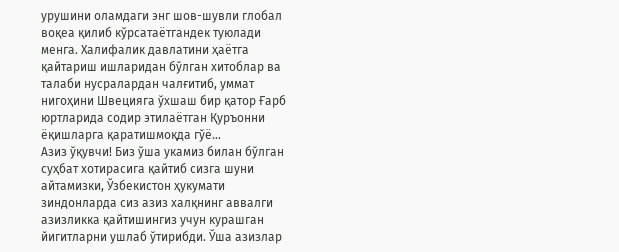урушини оламдаги энг шов-шувли глобал воқеа қилиб кўрсатаётгандек туюлади менга. Халифалик давлатини ҳаётга қайтариш ишларидан бўлган хитоблар ва талаби нусралардан чалғитиб, уммат нигоҳини Швецияга ўхшаш бир қатор Ғарб юртларида содир этилаётган Қуръонни ёқишларга қаратишмоқда гўё…
Азиз ўқувчи! Биз ўша укамиз билан бўлган суҳбат хотирасига қайтиб сизга шуни айтамизки, Ўзбекистон ҳукумати зиндонларда сиз азиз халқнинг аввалги азизликка қайтишингиз учун курашган йигитларни ушлаб ўтирибди. Ўша азизлар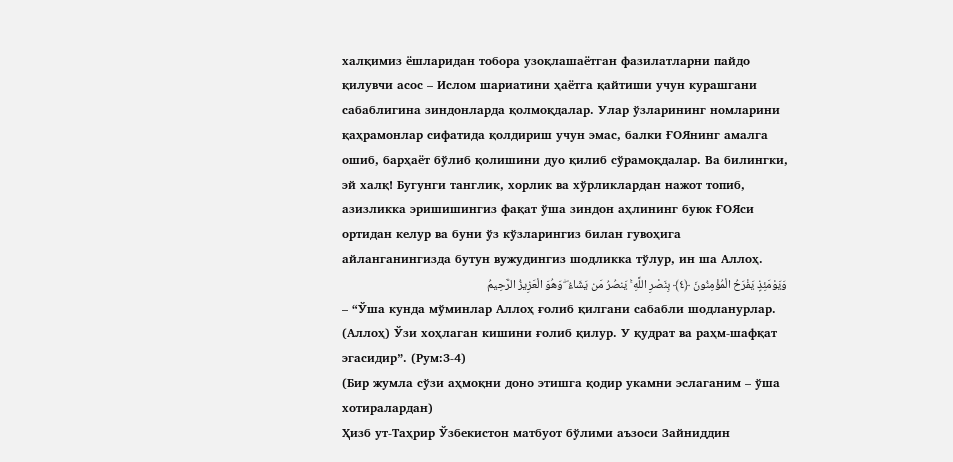халқимиз ёшларидан тобора узоқлашаётган фазилатларни пайдо қилувчи асос – Ислом шариатини ҳаётга қайтиши учун курашгани сабаблигина зиндонларда қолмоқдалар. Улар ўзларининг номларини қаҳрамонлар сифатида қолдириш учун эмас, балки ҒОЯнинг амалга ошиб, барҳаёт бўлиб қолишини дуо қилиб сўрамоқдалар. Ва билингки, эй халқ! Бугунги танглик, хорлик ва хўрликлардан нажот топиб, азизликка эришишингиз фақат ўша зиндон аҳлининг буюк ҒОЯси ортидан келур ва буни ўз кўзларингиз билан гувоҳига айланганингизда бутун вужудингиз шодликка тўлур, ин ша Аллоҳ.
وَيَوْمَئِذٍ يَفْرَحُ الْمُؤْمِنُونَ ﴿٤﴾ بِنَصْرِ اللَّهِ ۚ يَنصُرُ مَن يَشَاءُ ۖ وَهُوَ الْعَزِيزُ الرَّحِيمُ
– “Ўша кунда мўминлар Аллоҳ ғолиб қилгани сабабли шодланурлар. (Аллоҳ) Ўзи хоҳлаган кишини ғолиб қилур. У қудрат ва раҳм-шафқат эгасидир”. (Рум:3-4)
(Бир жумла сўзи аҳмоқни доно этишга қодир укамни эслаганим – ўша хотиралардан)
Ҳизб ут-Таҳрир Ўзбекистон матбуот бўлими аъзоси Зайниддин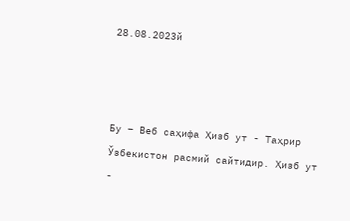28.08.2023й



Бу – Веб саҳифа Ҳизб ут - Таҳрир Ўзбекистон расмий сайтидир. Ҳизб ут -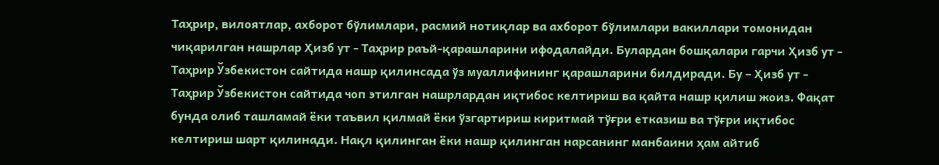Таҳрир, вилоятлар, ахборот бўлимлари, расмий нотиқлар ва ахборот бўлимлари вакиллари томонидан чиқарилган нашрлар Ҳизб ут - Таҳрир раъй-қарашларини ифодалайди. Булардан бошқалари гарчи Ҳизб ут - Таҳрир Ўзбекистон сайтида нашр қилинсада ўз муаллифининг қарашларини билдиради. Бу – Ҳизб ут - Таҳрир Ўзбекистон сайтида чоп этилган нашрлардан иқтибос келтириш ва қайта нашр қилиш жоиз. Фақат бунда олиб ташламай ёки таъвил қилмай ёки ўзгартириш киритмай тўғри етказиш ва тўғри иқтибос келтириш шарт қилинади. Нақл қилинган ёки нашр қилинган нарсанинг манбаини ҳам айтиб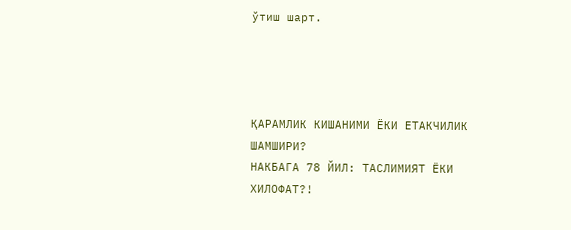ўтиш шарт.




ҚАРАМЛИК КИШАНИМИ ЁКИ ЕТАКЧИЛИК ШАМШИРИ?
НАКБАГА 78 ЙИЛ: ТАСЛИМИЯТ ЁКИ ХИЛОФАТ?!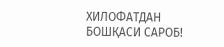ХИЛОФАТДАН БОШҚАСИ САРОБ!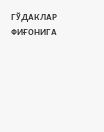ГЎДАКЛАР ФИҒОНИГА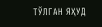ТЎЛГАН ЯҲУД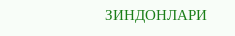ЗИНДОНЛАРИ